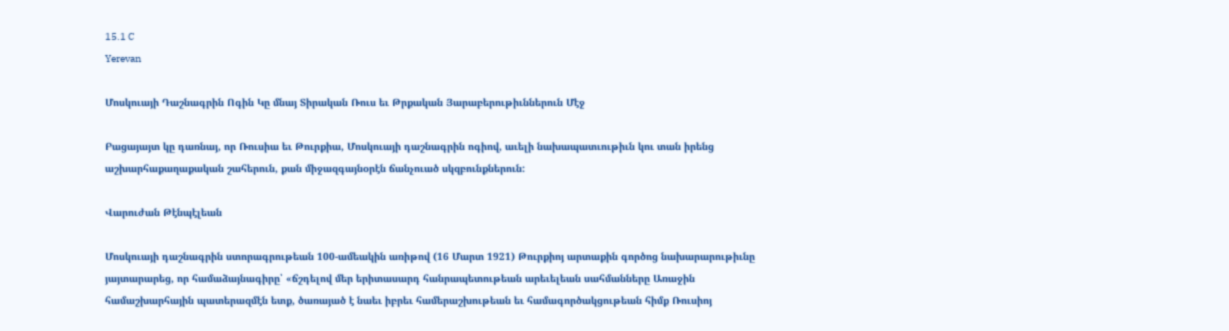15.1 C
Yerevan

Մոսկուայի Դաշնագրին Ոգին Կը մնայ Տիրական Ռուս եւ Թրքական Յարաբերութիւններուն Մէջ

Բացայայտ կը դառնայ, որ Ռուսիա եւ Թուրքիա, Մոսկուայի դաշնագրին ոգիով, աւելի նախապատւութիւն կու տան իրենց աշխարհաքաղաքական շահերուն, քան միջազգայնօրէն ճանչուած սկզբունքներուն:

Վարուժան Թէնպէլեան

Մոսկուայի դաշնագրին ստորագրութեան 100-ամեակին առիթով (16 Մարտ 1921) Թուրքիոյ արտաքին գործոց նախարարութիւնը յայտարարեց, որ համաձայնագիրը՝ «ճշդելով մեր երիտասարդ հանրապետութեան արեւելեան սահմանները Առաջին համաշխարհային պատերազմէն ետք, ծառայած է նաեւ իբրեւ համերաշխութեան եւ համագործակցութեան հիմք Ռուսիոյ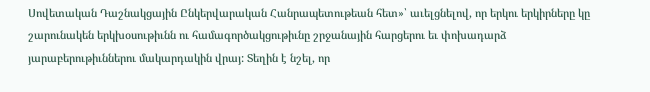Սովետական Դաշնակցային Ընկերվարական Հանրապետութեան հետ»՝ աւելցնելով, որ երկու երկիրները կը շարունակեն երկխօսութիւնն ու համագործակցութիւնը շրջանային հարցերու եւ փոխադարձ յարաբերութիւններու մակարդակին վրայ: Տեղին է նշել, որ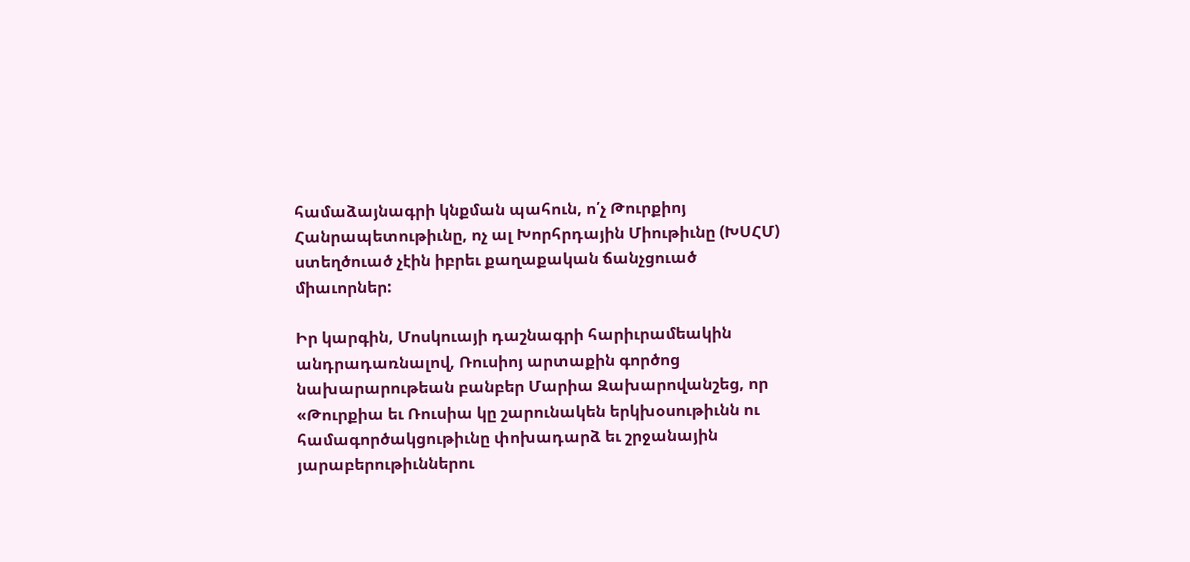համաձայնագրի կնքման պահուն, ո՛չ Թուրքիոյ Հանրապետութիւնը, ոչ ալ Խորհրդային Միութիւնը (ԽՍՀՄ) ստեղծուած չէին իբրեւ քաղաքական ճանչցուած միաւորներ:

Իր կարգին, Մոսկուայի դաշնագրի հարիւրամեակին անդրադառնալով, Ռուսիոյ արտաքին գործոց նախարարութեան բանբեր Մարիա Զախարովանշեց, որ «Թուրքիա եւ Ռուսիա կը շարունակեն երկխօսութիւնն ու համագործակցութիւնը փոխադարձ եւ շրջանային յարաբերութիւններու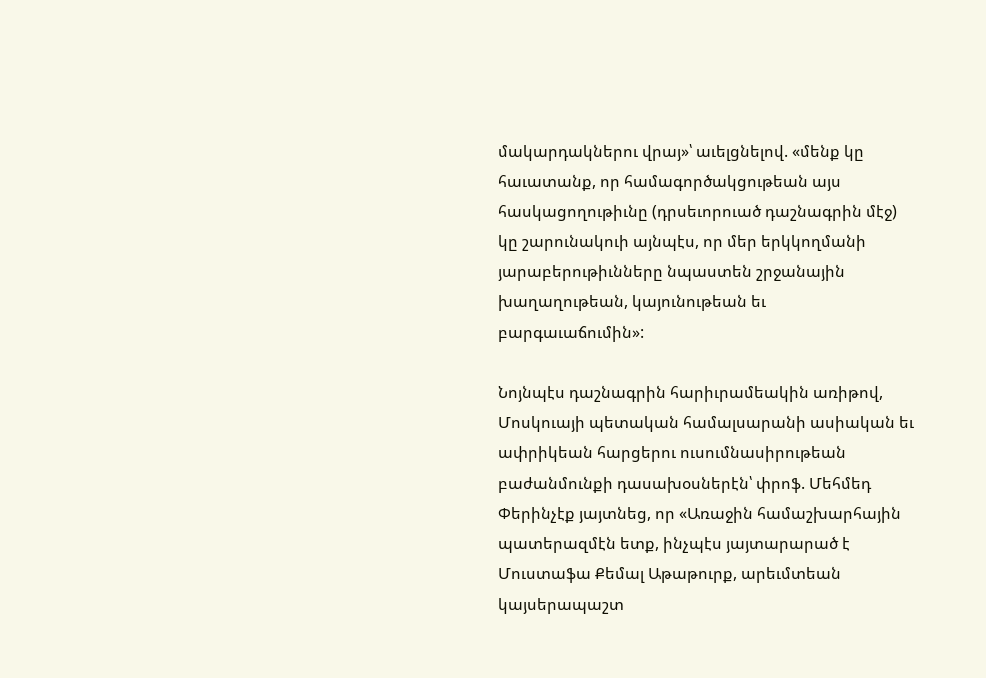մակարդակներու վրայ»՝ աւելցնելով. «մենք կը հաւատանք, որ համագործակցութեան այս հասկացողութիւնը (դրսեւորուած դաշնագրին մէջ) կը շարունակուի այնպէս, որ մեր երկկողմանի յարաբերութիւնները նպաստեն շրջանային խաղաղութեան, կայունութեան եւ բարգաւաճումին»:

Նոյնպէս դաշնագրին հարիւրամեակին առիթով, Մոսկուայի պետական համալսարանի ասիական եւ ափրիկեան հարցերու ուսումնասիրութեան բաժանմունքի դասախօսներէն՝ փրոֆ. Մեհմեդ Փերինչէք յայտնեց, որ «Առաջին համաշխարհային պատերազմէն ետք, ինչպէս յայտարարած է Մուստաֆա Քեմալ Աթաթուրք, արեւմտեան կայսերապաշտ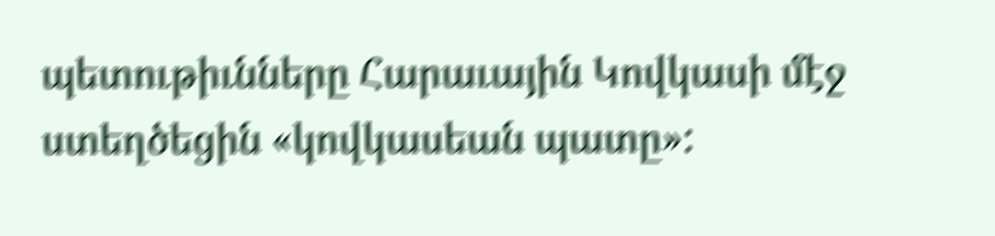պետութիւնները Հարաւային Կովկասի մէջ  ստեղծեցին «կովկասեան պատը»: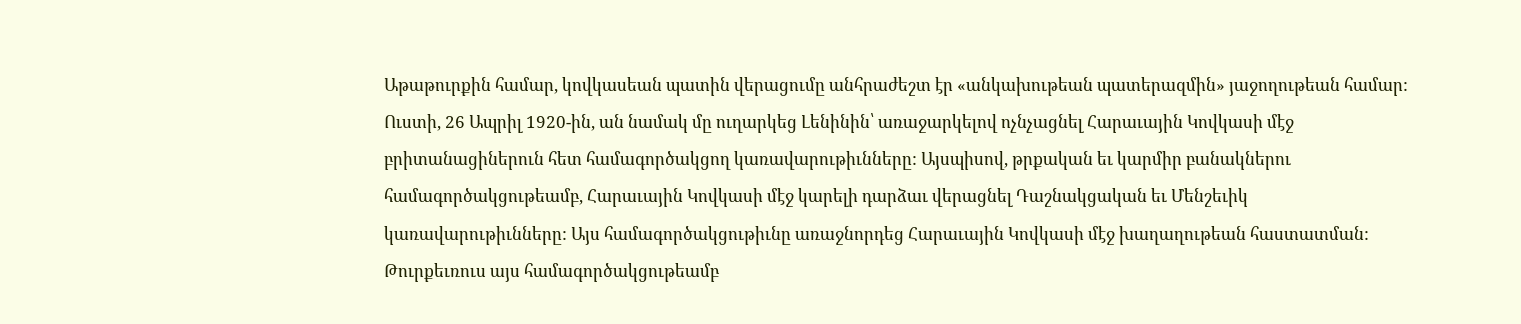Աթաթուրքին համար, կովկասեան պատին վերացումը անհրաժեշտ էր «անկախութեան պատերազմին» յաջողութեան համար: Ուստի, 26 Ապրիլ 1920-ին, ան նամակ մը ուղարկեց Լենինին՝ առաջարկելով ոչնչացնել Հարաւային Կովկասի մէջ բրիտանացիներուն հետ համագործակցող կառավարութիւնները: Այսպիսով, թրքական եւ կարմիր բանակներու համագործակցութեամբ, Հարաւային Կովկասի մէջ կարելի դարձաւ վերացնել Դաշնակցական եւ Մենշեւիկ կառավարութիւնները: Այս համագործակցութիւնը առաջնորդեց Հարաւային Կովկասի մէջ խաղաղութեան հաստատման: Թուրքեւռուս այս համագործակցութեամբ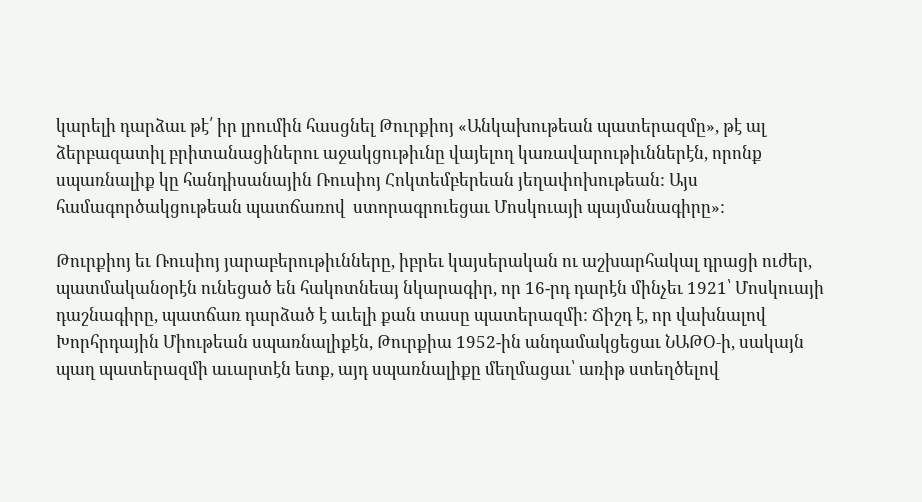կարելի դարձաւ թէ՛ իր լրումին հասցնել Թուրքիոյ «Անկախութեան պատերազմը», թէ ալ ձերբազատիլ բրիտանացիներու աջակցութիւնը վայելող կառավարութիւններէն, որոնք սպառնալիք կը հանդիսանային Ռուսիոյ Հոկտեմբերեան յեղափոխութեան: Այս համագործակցութեան պատճառով  ստորագրուեցաւ Մոսկուայի պայմանագիրը»:

Թուրքիոյ եւ Ռուսիոյ յարաբերութիւնները, իբրեւ կայսերական ու աշխարհակալ դրացի ուժեր, պատմականօրէն ունեցած են հակոտնեայ նկարագիր, որ 16-րդ դարէն մինչեւ 1921՝ Մոսկուայի դաշնագիրը, պատճառ դարձած է աւելի քան տասը պատերազմի: Ճիշդ է, որ վախնալով Խորհրդային Միութեան սպառնալիքէն, Թուրքիա 1952-ին անդամակցեցաւ ՆԱԹՕ‑ի, սակայն պաղ պատերազմի աւարտէն ետք, այդ սպառնալիքը մեղմացաւ՝ առիթ ստեղծելով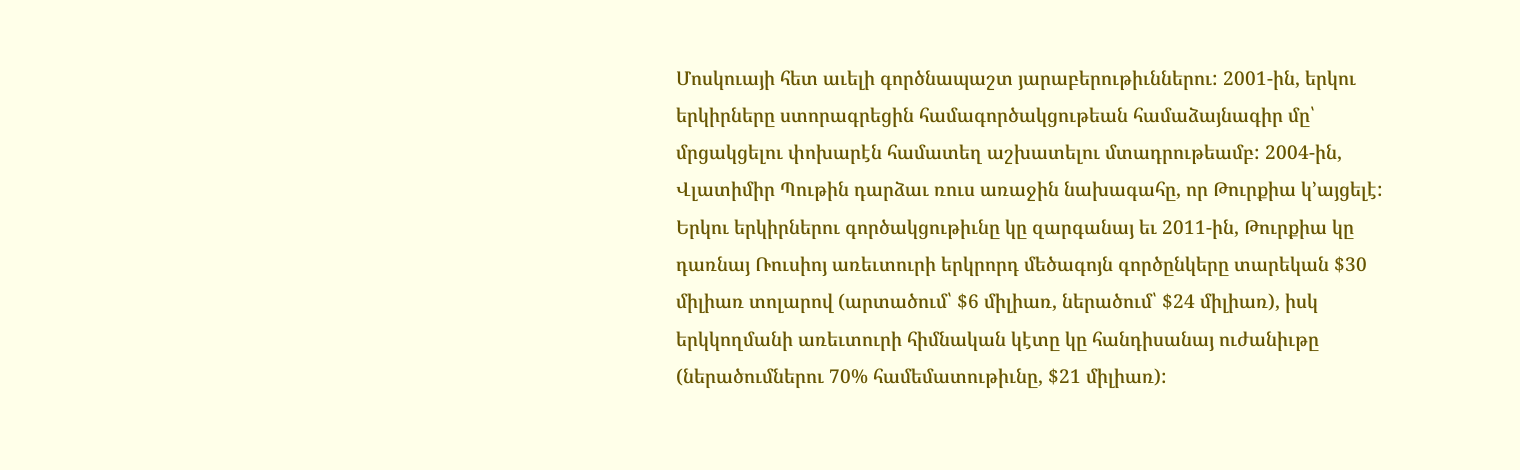Մոսկուայի հետ աւելի գործնապաշտ յարաբերութիւններու: 2001-ին, երկու երկիրները ստորագրեցին համագործակցութեան համաձայնագիր մը՝ մրցակցելու փոխարէն համատեղ աշխատելու մտադրութեամբ: 2004-ին, Վլատիմիր Պութին դարձաւ ռուս առաջին նախագահը, որ Թուրքիա կ’այցելէ: Երկու երկիրներու գործակցութիւնը կը զարգանայ եւ 2011-ին, Թուրքիա կը դառնայ Ռուսիոյ առեւտուրի երկրորդ մեծագոյն գործընկերը տարեկան $30 միլիառ տոլարով (արտածում՝ $6 միլիառ, ներածում՝ $24 միլիառ), իսկ երկկողմանի առեւտուրի հիմնական կէտը կը հանդիսանայ ուժանիւթը (ներածումներու 70% համեմատութիւնը, $21 միլիառ):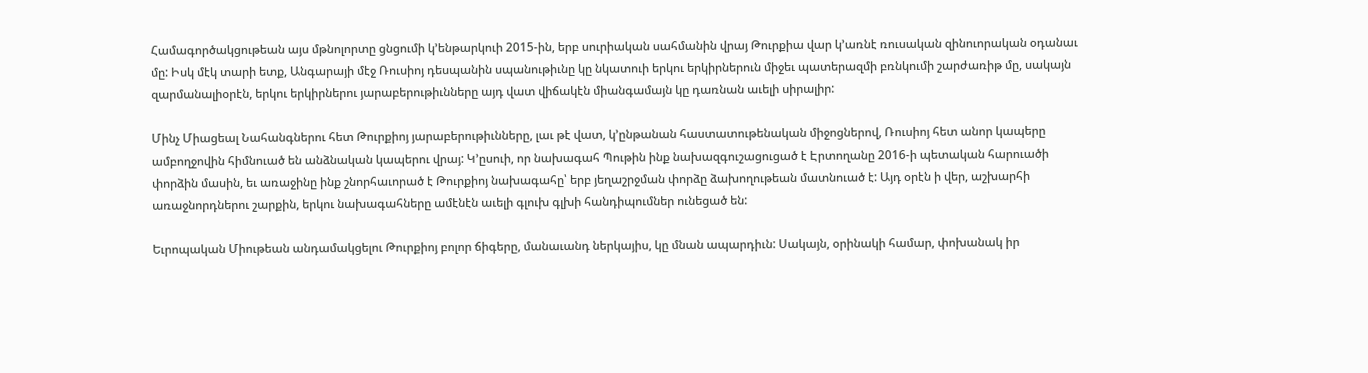Համագործակցութեան այս մթնոլորտը ցնցումի կ’ենթարկուի 2015-ին, երբ սուրիական սահմանին վրայ Թուրքիա վար կ’առնէ ռուսական զինուորական օդանաւ մը: Իսկ մէկ տարի ետք, Անգարայի մէջ Ռուսիոյ դեսպանին սպանութիւնը կը նկատուի երկու երկիրներուն միջեւ պատերազմի բռնկումի շարժառիթ մը, սակայն զարմանալիօրէն, երկու երկիրներու յարաբերութիւնները այդ վատ վիճակէն միանգամայն կը դառնան աւելի սիրալիր:

Մինչ Միացեալ Նահանգներու հետ Թուրքիոյ յարաբերութիւնները, լաւ թէ վատ, կ’ընթանան հաստատութենական միջոցներով, Ռուսիոյ հետ անոր կապերը ամբողջովին հիմնուած են անձնական կապերու վրայ: Կ’ըսուի, որ նախագահ Պութին ինք նախազգուշացուցած է Էրտողանը 2016‑ի պետական հարուածի փորձին մասին, եւ առաջինը ինք շնորհաւորած է Թուրքիոյ նախագահը՝ երբ յեղաշրջման փորձը ձախողութեան մատնուած է: Այդ օրէն ի վեր, աշխարհի առաջնորդներու շարքին, երկու նախագահները ամէնէն աւելի գլուխ գլխի հանդիպումներ ունեցած են:

Եւրոպական Միութեան անդամակցելու Թուրքիոյ բոլոր ճիգերը, մանաւանդ ներկայիս, կը մնան ապարդիւն: Սակայն, օրինակի համար, փոխանակ իր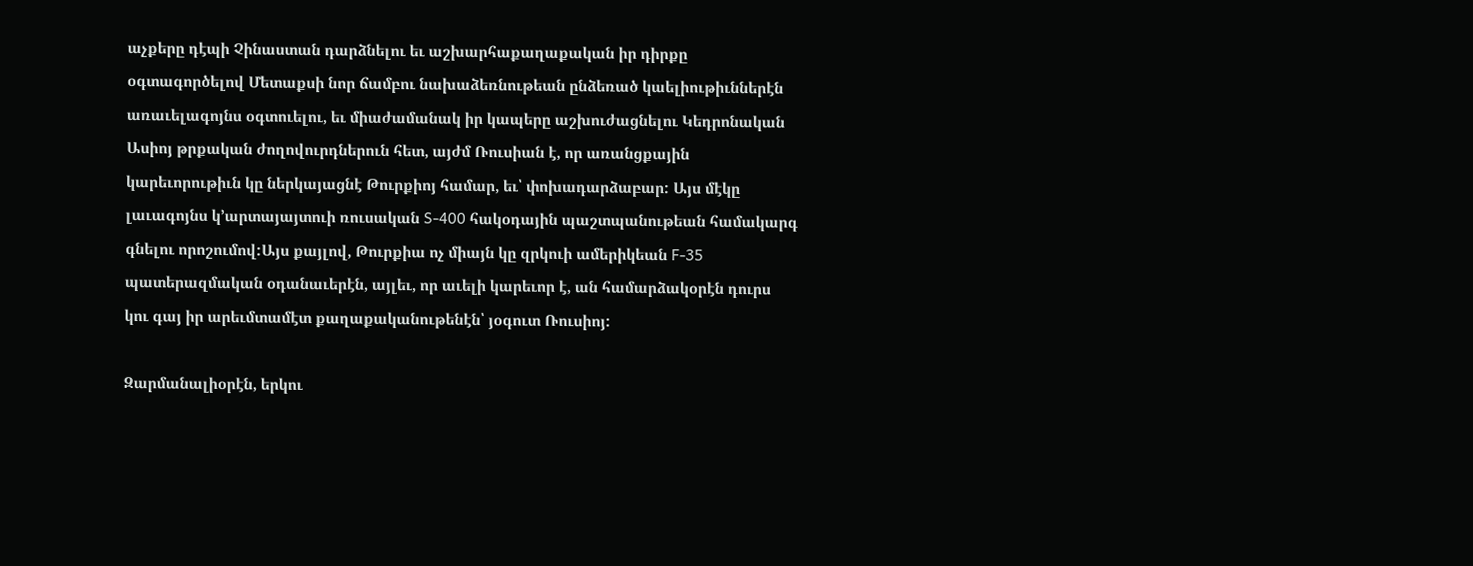աչքերը դէպի Չինաստան դարձնելու եւ աշխարհաքաղաքական իր դիրքը օգտագործելով Մետաքսի նոր ճամբու նախաձեռնութեան ընձեռած կաելիութիւններէն առաւելագոյնս օգտուելու, եւ միաժամանակ իր կապերը աշխուժացնելու Կեդրոնական Ասիոյ թրքական ժողովուրդներուն հետ, այժմ Ռուսիան է, որ առանցքային կարեւորութիւն կը ներկայացնէ Թուրքիոյ համար, եւ՝ փոխադարձաբար: Այս մէկը լաւագոյնս կ’արտայայտուի ռուսական S‑400 հակօդային պաշտպանութեան համակարգ գնելու որոշումով:Այս քայլով, Թուրքիա ոչ միայն կը զրկուի ամերիկեան F‑35 պատերազմական օդանաւերէն, այլեւ, որ աւելի կարեւոր է, ան համարձակօրէն դուրս կու գայ իր արեւմտամէտ քաղաքականութենէն՝ յօգուտ Ռուսիոյ:

Զարմանալիօրէն, երկու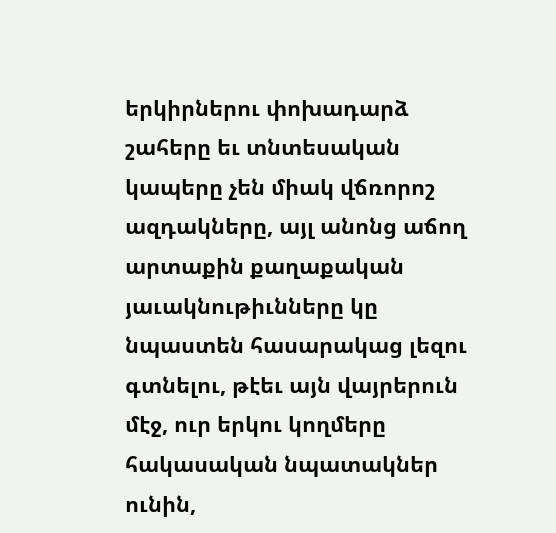երկիրներու փոխադարձ շահերը եւ տնտեսական կապերը չեն միակ վճռորոշ ազդակները, այլ անոնց աճող արտաքին քաղաքական յաւակնութիւնները կը նպաստեն հասարակաց լեզու գտնելու, թէեւ այն վայրերուն մէջ, ուր երկու կողմերը հակասական նպատակներ ունին,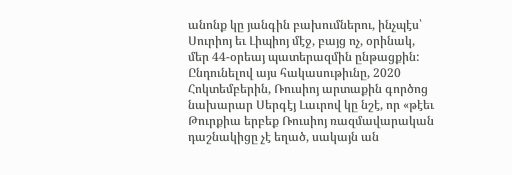անոնք կը յանգին բախումներու, ինչպէս՝ Սուրիոյ եւ Լիպիոյ մէջ, բայց ոչ, օրինակ, մեր 44-օրեայ պատերազմին ընթացքին: Ընդունելով այս հակասութիւնը, 2020 Հոկտեմբերին, Ռուսիոյ արտաքին գործոց նախարար Սերգէյ Լաւրով կը նշէ, որ «թէեւ Թուրքիա երբեք Ռուսիոյ ռազմավարական դաշնակիցը չէ եղած, սակայն ան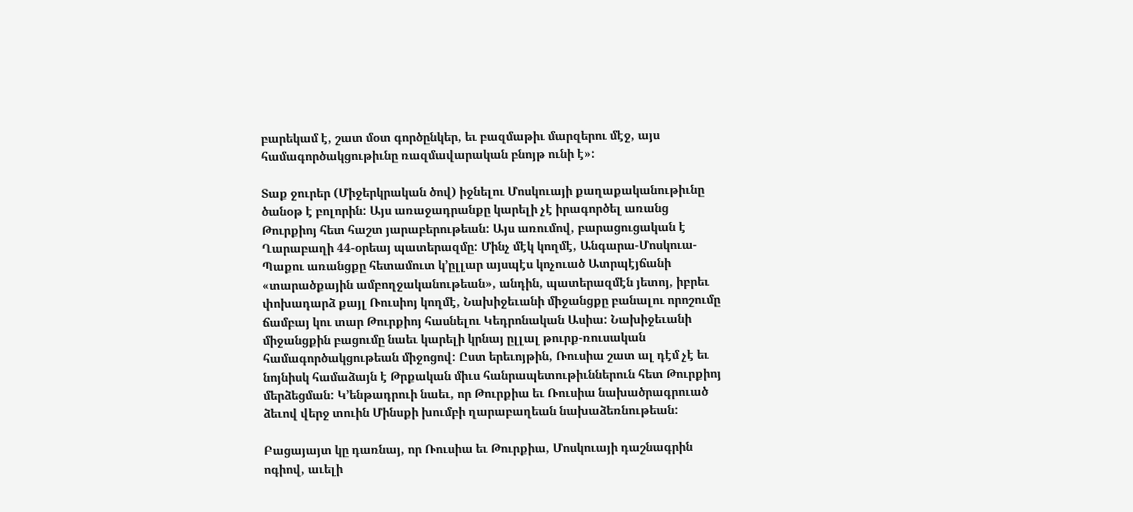բարեկամ է, շատ մօտ գործընկեր, եւ բազմաթիւ մարզերու մէջ, այս համագործակցութիւնը ռազմավարական բնոյթ ունի է»:

Տաք ջուրեր (Միջերկրական ծով) իջնելու Մոսկուայի քաղաքականութիւնը ծանօթ է բոլորին: Այս առաջադրանքը կարելի չէ իրագործել առանց Թուրքիոյ հետ հաշտ յարաբերութեան: Այս առումով, բարացուցական է Ղարաբաղի 44-օրեայ պատերազմը: Մինչ մէկ կողմէ, Անգարա-Մոսկուա-Պաքու առանցքը հետամուտ կ’ըլլար այսպէս կոչուած Ատրպէյճանի «տարածքային ամբողջականութեան», անդին, պատերազմէն յետոյ, իբրեւ փոխադարձ քայլ Ռուսիոյ կողմէ, Նախիջեւանի միջանցքը բանալու որոշումը ճամբայ կու տար Թուրքիոյ հասնելու Կեդրոնական Ասիա: Նախիջեւանի միջանցքին բացումը նաեւ կարելի կրնայ ըլլալ թուրք-ռուսական համագործակցութեան միջոցով: Ըստ երեւոյթին, Ռուսիա շատ ալ դէմ չէ եւ նոյնիսկ համաձայն է Թրքական միւս հանրապետութիւններուն հետ Թուրքիոյ մերձեցման: Կ’ենթադրուի նաեւ, որ Թուրքիա եւ Ռուսիա նախածրագրուած ձեւով վերջ տուին Մինսքի խումբի ղարաբաղեան նախաձեռնութեան:

Բացայայտ կը դառնայ, որ Ռուսիա եւ Թուրքիա, Մոսկուայի դաշնագրին ոգիով, աւելի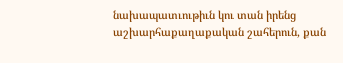նախապատւութիւն կու տան իրենց աշխարհաքաղաքական շահերուն, քան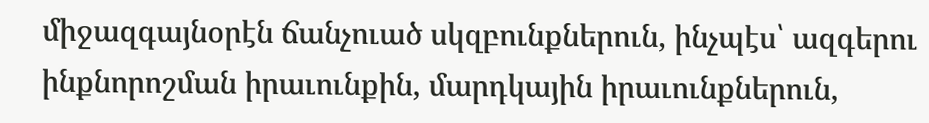միջազգայնօրէն ճանչուած սկզբունքներուն, ինչպէս՝ ազգերու ինքնորոշման իրաւունքին, մարդկային իրաւունքներուն,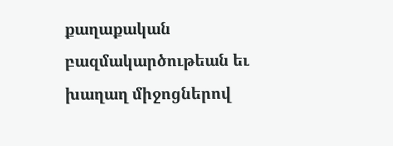քաղաքական բազմակարծութեան եւ խաղաղ միջոցներով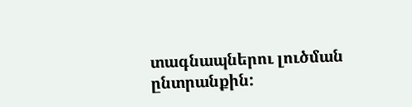տագնապներու լուծման ընտրանքին: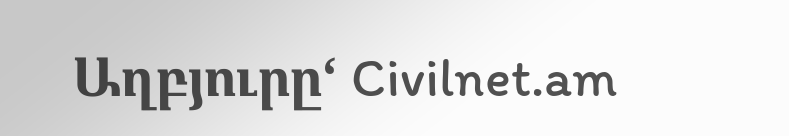Աղբյուրը‘ Civilnet.am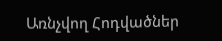Առնչվող Հոդվածներ